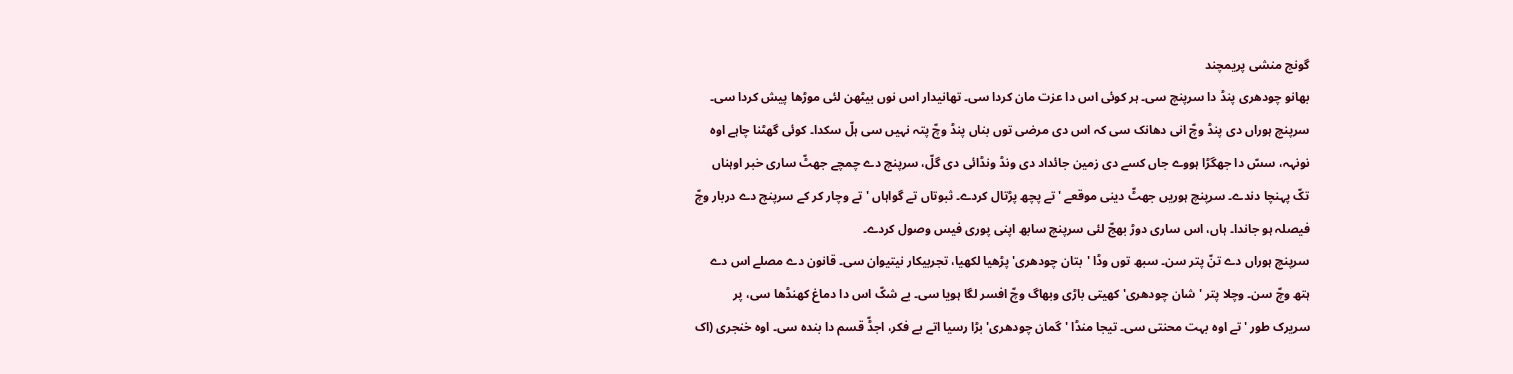گونج منشی پریمچند
بھانو چودھری پنڈ دا سرپنچ سی۔ ہر کوئی اس دا عزت مان کردا سی۔ تھانیدار اس نوں بیٹھن لئی موڑھا پیش کردا سی۔ سرپنچ ہوراں دی پنڈ وچّ انی دھانک سی کہ اس دی مرضی توں بناں پنڈ وچّ پتہ نہیں سی ہلّ سکدا۔ کوئی گھٹنا چاہے اوہ نونہہ، سسّ دا جھگڑا ہووے جاں کسے دی زمین جائداد دی ونڈ ونڈائی دی گلّ، سرپنچ دے چمچے جھٹّ ساری خبر اوہناں تکّ پہنچا دندے۔ سرپنچ ہوریں جھٹّ دینی موقعے 'تے پچھ پڑتال کردے۔ ثبوتاں تے گواہاں 'تے وچار کر کے سرپنچ دے دربار وچّ فیصلہ ہو جاندا۔ ہاں، اس ساری دوڑ بھجّ لئی سرپنچ سابھ اپنی پوری فیس وصول کردے۔
سرپنچ ہوراں دے تنّ پتر سن۔ سبھ توں وڈا 'بتان چودھری' پڑھیا لکھیا، تجربیکار نیتیوان سی۔ قانون دے مصلے اس دے ہتھ وچّ سن۔ وچلا پتر 'شان چودھری' کھیتی باڑی وبھاگ وچّ افسر لگا ہویا سی۔ بے شکّ اس دا دماغ کھنڈھا سی، پر سریرک طور 'تے اوہ بہت محنتی سی۔ تیجا منڈا 'گمان چودھری' بڑا رسیا اتے بے فکر، اجڈّ قسم دا بندہ سی۔ اوہ خنجری (اک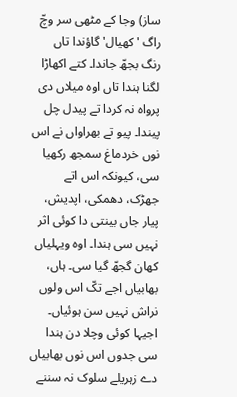ساز) وجا کے مٹھی سر وچّ راگ 'کھیال' گاؤندا تاں رنگ بجھّ جاندا۔ کتے اکھاڑا لگنا ہندا تاں اوہ میلاں دی پرواہ نہ کردا تے پیدل چل پیندا۔ پیو تے بھراواں نے اس نوں خردماغ سمجھ رکھیا سی، کیونکہ اس اتے جھڑک، دھمکی، اپدیش، پیار جاں بینتی دا کوئی اثر نہیں سی ہندا۔ اوہ ویہلیاں کھان گجھّ گیا سی۔ ہاں، بھابیاں اجے تکّ اس ولوں نراش نہیں سن ہوئیاں۔ اجیہا کوئی وچلا دن ہندا سی جدوں اس نوں بھابیاں دے زہریلے سلوک نہ سننے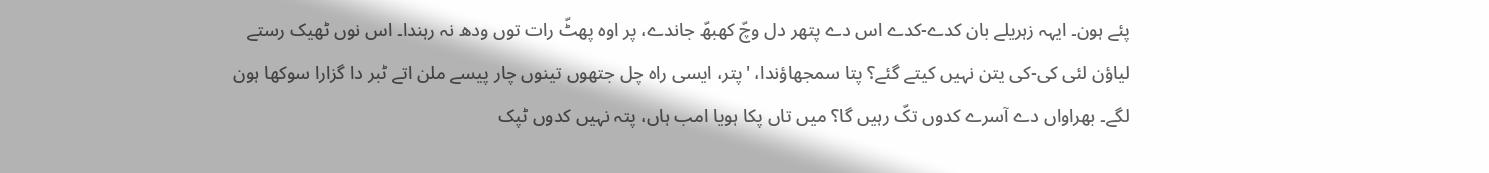پئے ہون۔ ایہہ زہریلے بان کدے-کدے اس دے پتھر دل وچّ کھبھّ جاندے، پر اوہ پھٹّ رات توں ودھ نہ رہندا۔ اس نوں ٹھیک رستے لیاؤن لئی کی-کی یتن نہیں کیتے گئے؟ پتا سمجھاؤندا، 'پتر، ایسی راہ چل جتھوں تینوں چار پیسے ملن اتے ٹبر دا گزارا سوکھا ہون لگے۔ بھراواں دے آسرے کدوں تکّ رہیں گا؟ میں تاں پکا ہویا امب ہاں، پتہ نہیں کدوں ٹپک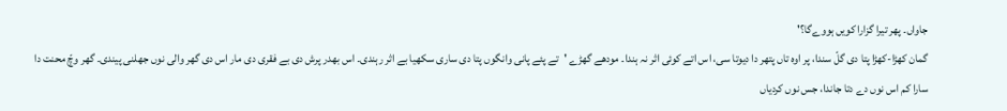جاواں۔ پھر تیرا گزارا کویں ہووےگا؟'
گمان کھڑا-کھڑا پتا دی گلّ سندا، پر اوہ تاں پتھر دا دیوتا سی، اس اتے کوئی اثر نہ ہندا۔ مودھے گھڑے 'تے پئے پانی وانگوں پتا دی ساری سکھیا بے اثر رہندی۔ اس بھدر پرش دی بے فقری دی مار اس دی گھر والی نوں جھلنی پیندی۔ گھر وچّ محنت دا سارا کم اس نوں دے دتا جاندا، جس نوں کردیاں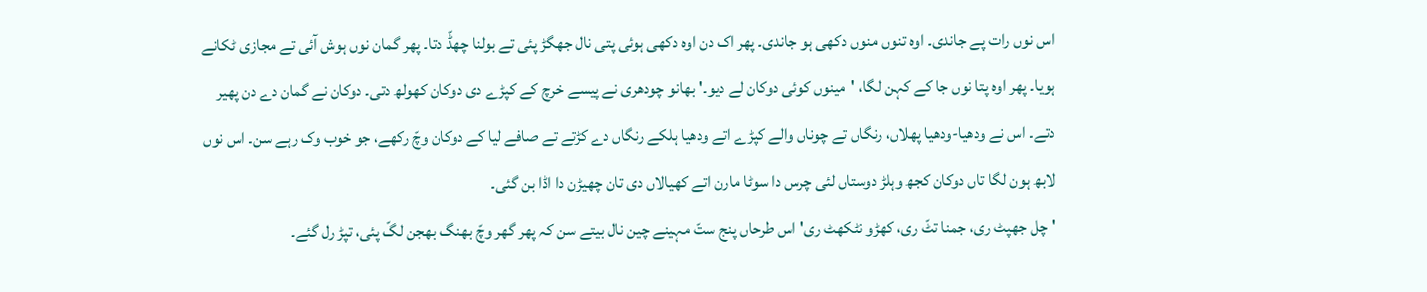اس نوں رات پے جاندی۔ اوہ تنوں منوں دکھی ہو جاندی۔ پھر اک دن اوہ دکھی ہوئی پتی نال جھگڑ پئی تے بولنا چھڈّ دتا۔ پھر گمان نوں ہوش آئی تے مجازی ٹکانے ہویا۔ پھر اوہ پتا نوں جا کے کہن لگا، 'مینوں کوئی دوکان لے دیو۔' بھانو چودھری نے پیسے خرچ کے کپڑے دی دوکان کھولھ دتی۔ دوکان نے گمان دے دن پھیر دتے۔ اس نے ودھیا-ودھیا پھلاں، رنگاں تے چوناں والے کپڑے اتے ودھیا ہلکے رنگاں دے کڑتے تے صافے لیا کے دوکان وچّ رکھے، جو خوب وک رہے سن۔ اس نوں لابھ ہون لگا تاں دوکان کجھ وہلڑ دوستاں لئی چرس دا سوٹا مارن اتے کھیالاں دی تان چھیڑن دا اڈا بن گئی۔
'چل جھپٹ ری، جمنا تٹّ ری، کھڑو نٹکھٹ ری' اس طرحاں پنج ستّ مہینے چین نال بیتے سن کہ پھر گھر وچّ بھنگ بھجن لگّ پئی، تپڑ رل گئے۔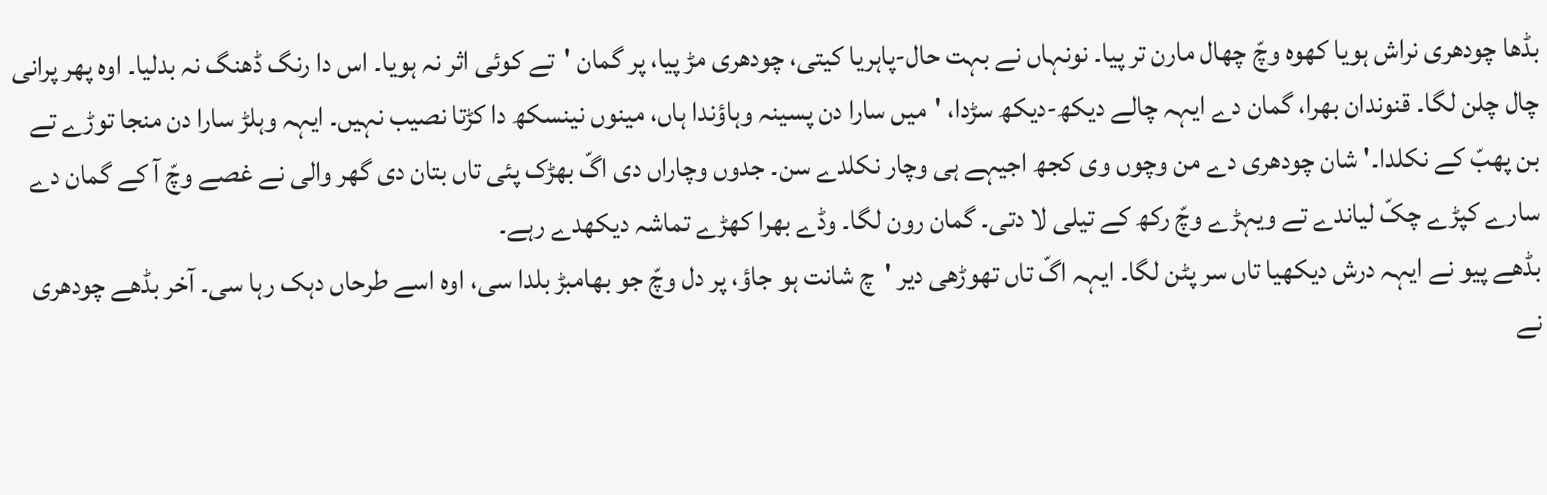بڈھا چودھری نراش ہویا کھوہ وچّ چھال مارن تر پیا۔ نونہاں نے بہت حال-پاہریا کیتی، چودھری مڑ پیا، پر گمان 'تے کوئی اثر نہ ہویا۔ اس دا رنگ ڈھنگ نہ بدلیا۔ اوہ پھر پرانی چال چلن لگا۔ قنوندان بھرا، گمان دے ایہہ چالے دیکھ-دیکھ سڑدا، 'میں سارا دن پسینہ وہاؤندا ہاں، مینوں نینسکھ دا کڑتا نصیب نہیں۔ ایہہ وہلڑ سارا دن منجا توڑے تے بن پھبّ کے نکلدا۔' شان چودھری دے من وچوں وی کجھ اجیہے ہی وچار نکلدے سن۔ جدوں وچاراں دی اگّ بھڑک پئی تاں بتان دی گھر والی نے غصے وچّ آ کے گمان دے سارے کپڑے چکّ لیاندے تے ویہڑے وچّ رکھ کے تیلی لا دتی۔ گمان رون لگا۔ وڈے بھرا کھڑے تماشہ دیکھدے رہے۔
بڈھے پیو نے ایہہ درش دیکھیا تاں سر پٹن لگا۔ ایہہ اگّ تاں تھوڑھی دیر 'چ شانت ہو جاؤ، پر دل وچّ جو بھامبڑ بلدا سی، اوہ اسے طرحاں دہک رہا سی۔ آخر بڈھے چودھری نے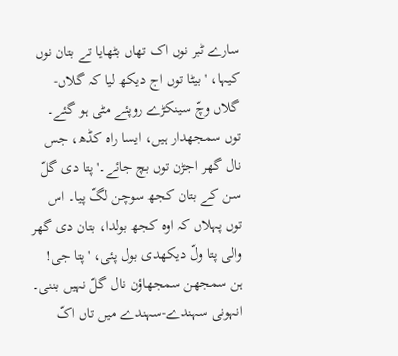سارے ٹبر نوں اک تھاں بٹھایا تے بتان نوں کیہا، 'بیٹا توں اج دیکھ لیا کہ گلاں-گلاں وچّ سینکڑے روپئے مٹی ہو گئے۔ توں سمجھدار ہیں، ایسا راہ کڈھ، جس نال گھر اجڑن توں بچ جائے۔' پتا دی گلّ سن کے بتان کجھ سوچن لگّ پیا۔ اس توں پہلاں کہ اوہ کجھ بولدا، بتان دی گھر والی پتا ولّ دیکھدی بول پئی، 'پتا جی! ہن سمجھن سمجھاؤن نال گلّ نہیں بننی۔ انہونی سہندے-سہندے میں تاں اکّ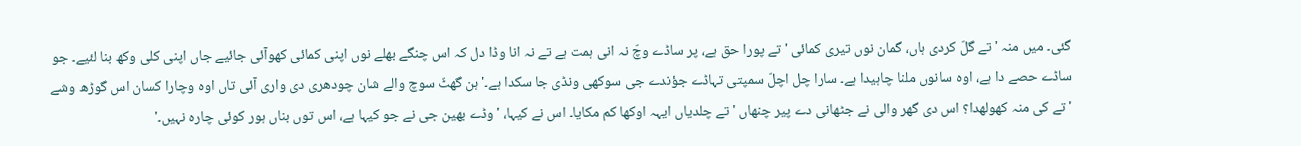گئی۔ میں منہ 'تے گلّ کردی ہاں، گمان نوں تیری کمائی 'تے پورا حق ہے، پر ساڈے وچّ نہ انی ہمت ہے تے نہ انا وڈا دل کہ اس چنگے بھلے نوں اپنی کمائی کھوآئی جائیے جاں اپنی کلی وکھ بنا لئیے۔ جو ساڈے حصے دا ہے، اوہ سانوں ملنا چاہیدا ہے۔ سارا چل اچلّ سمپتی تہاڈے جؤندے جی سوکھی ونڈی جا سکدا ہے۔' ہن گھٹّ سوچ والے شان چودھری دی واری آئی تاں اوہ وچارا کسان اس گوڑھ وشے 'تے کی منہ کھولھدا؟ اس دی گھر والی نے جٹھانی دے پیر چنھاں 'تے چلدیاں ایہہ اوکھا کم مکایا۔ اس نے کیہا، 'وڈے بھین جی نے جو کیہا ہے، اس توں بناں ہور کوئی چارہ نہیں۔'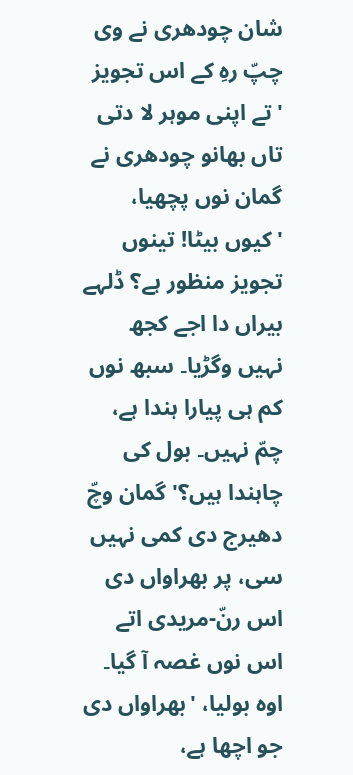شان چودھری نے وی چپّ رہِ کے اس تجویز 'تے اپنی موہر لا دتی تاں بھانو چودھری نے گمان نوں پچھیا، 'کیوں بیٹا! تینوں تجویز منظور ہے؟ ڈلہے بیراں دا اجے کجھ نہیں وگڑیا۔ سبھ نوں کم ہی پیارا ہندا ہے، چمّ نہیں۔ بول کی چاہندا ہیں؟' گمان وچّ دھیرج دی کمی نہیں سی، پر بھراواں دی اس رنّ-مریدی اتے اس نوں غصہ آ گیا۔ اوہ بولیا، 'بھراواں دی جو اچھا ہے،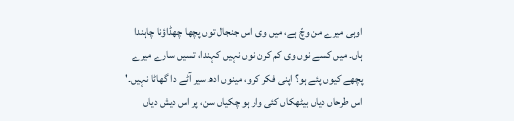اوہی میرے من وچّ ہے، میں وی اس جنجال توں پچھا چھڈاؤنا چاہندا ہاں۔ میں کسے نوں وی کم کرن نوں نہیں کہندا، تسیں سارے میرے پچھے کیوں پئے ہو؟ اپنی فکر کرو، مینوں ادھ سیر آٹے دا گھاٹا نہیں۔'
اس طرحاں دیاں بیٹھکاں کئی وار ہو چکیاں سن، پر اس دیش دیاں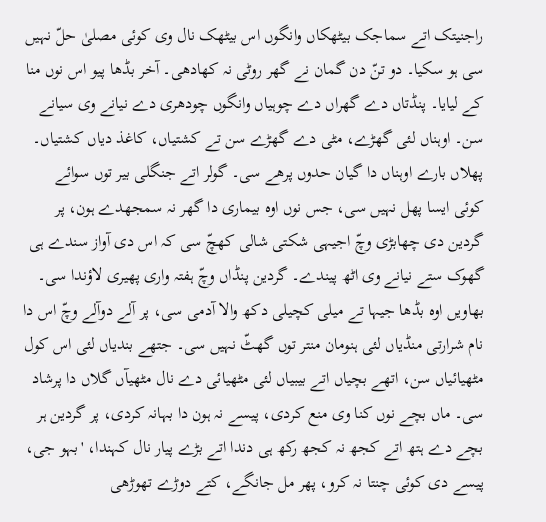راجنیتک اتے سماجک بیٹھکاں وانگوں اس بیٹھک نال وی کوئی مصلیٰ حلّ نہیں سی ہو سکیا۔ دو تنّ دن گمان نے گھر روٹی نہ کھادھی۔ آخر بڈھا پیو اس نوں منا کے لیایا۔ پنڈتاں دے گھراں دے چوہیاں وانگوں چودھری دے نیانے وی سیانے سن۔ اوہناں لئی گھڑے، مٹی دے گھڑے سن تے کشتیاں، کاغذ دیاں کشتیاں۔ پھلاں بارے اوہناں دا گیان حدوں پرھے سی۔ گولر اتے جنگلی بیر توں سوائے کوئی ایسا پھل نہیں سی، جس نوں اوہ بیماری دا گھر نہ سمجھدے ہون، پر گردین دی چھابڑی وچّ اجیہی شکتی شالی کھچّ سی کہ اس دی آواز سندے ہی گھوک ستے نیانے وی اٹھ پیندے۔ گردین پنڈاں وچّ ہفتہ واری پھیری لاؤندا سی۔ بھاویں اوہ بڈھا جیہا تے میلی کچیلی دکھ والا آدمی سی، پر آلے دوآلے وچّ اس دا نام شرارتی منڈیاں لئی ہنومان منتر توں گھٹّ نہیں سی۔ جتھے بندیاں لئی اس کول مٹھیائیاں سن، اتھے بچیاں اتے بیبیاں لئی مٹھیائی دے نال مٹھیآں گلاں دا پرشاد سی۔ ماں بچے نوں کنا وی منع کردی، پیسے نہ ہون دا بہانہ کردی، پر گردین ہر بچے دے ہتھ اتے کجھ نہ کجھ رکھ ہی دندا اتے بڑے پیار نال کہندا، 'بہو جی، پیسے دی کوئی چنتا نہ کرو، پھر مل جانگے، کتے دوڑے تھوڑھی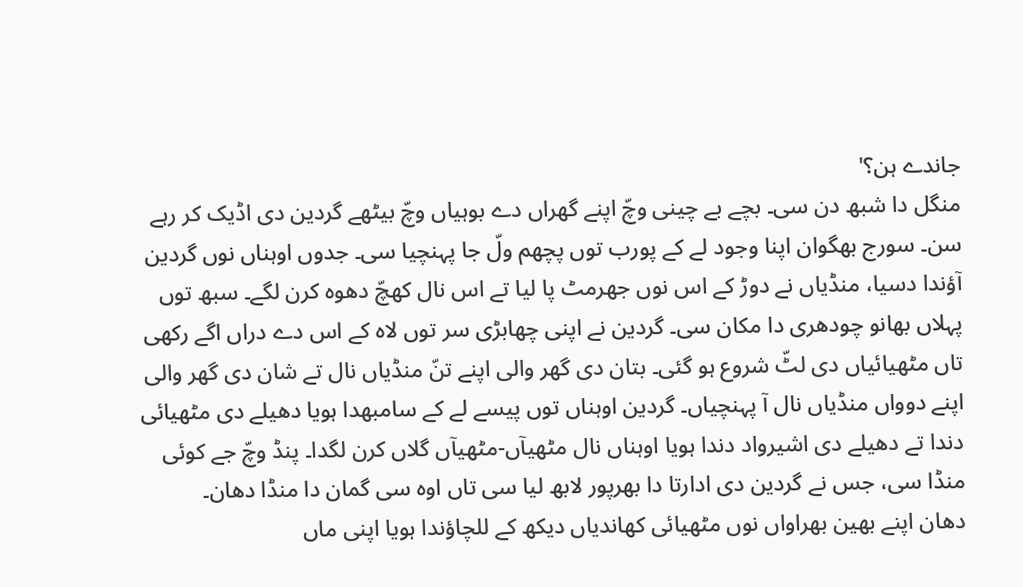جاندے ہن؟'
منگل دا شبھ دن سی۔ بچے بے چینی وچّ اپنے گھراں دے بوہیاں وچّ بیٹھے گردین دی اڈیک کر رہے سن۔ سورج بھگوان اپنا وجود لے کے پورب توں پچھم ولّ جا پہنچیا سی۔ جدوں اوہناں نوں گردین آؤندا دسیا، منڈیاں نے دوڑ کے اس نوں جھرمٹ پا لیا تے اس نال کھچّ دھوہ کرن لگے۔ سبھ توں پہلاں بھانو چودھری دا مکان سی۔ گردین نے اپنی چھابڑی سر توں لاہ کے اس دے دراں اگے رکھی تاں مٹھیائیاں دی لٹّ شروع ہو گئی۔ بتان دی گھر والی اپنے تنّ منڈیاں نال تے شان دی گھر والی اپنے دوواں منڈیاں نال آ پہنچیاں۔ گردین اوہناں توں پیسے لے کے سامبھدا ہویا دھیلے دی مٹھیائی دندا تے دھیلے دی اشیرواد دندا ہویا اوہناں نال مٹھیآں-مٹھیآں گلاں کرن لگدا۔ پنڈ وچّ جے کوئی منڈا سی، جس نے گردین دی ادارتا دا بھرپور لابھ لیا سی تاں اوہ سی گمان دا منڈا دھان۔
دھان اپنے بھین بھراواں نوں مٹھیائی کھاندیاں دیکھ کے للچاؤندا ہویا اپنی ماں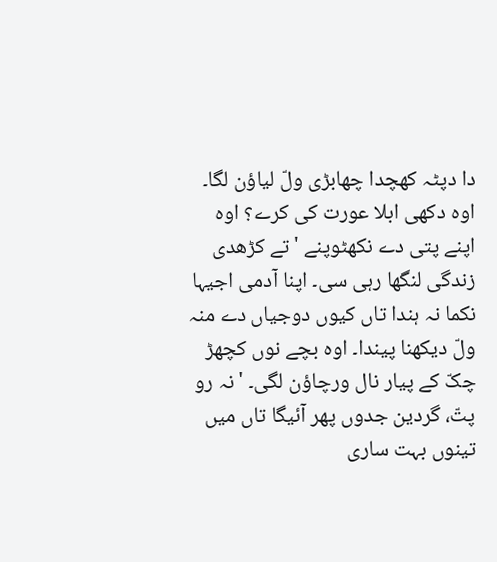دا دپٹہ کھچدا چھابڑی ولّ لیاؤن لگا۔ اوہ دکھی ابلا عورت کی کرے؟ اوہ اپنے پتی دے نکھٹوپنے 'تے کڑھدی زندگی لنگھا رہی سی۔ اپنا آدمی اجیہا نکما نہ ہندا تاں کیوں دوجیاں دے منہ ولّ دیکھنا پیندا۔ اوہ بچے نوں کچھڑ چکّ کے پیار نال ورچاؤن لگی۔ 'نہ رو پتّ، گردین جدوں پھر آئیگا تاں میں تینوں بہت ساری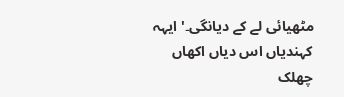مٹھیائی لے کے دیانگی۔' ایہہ کہندیاں اس دیاں اکھاں چھلک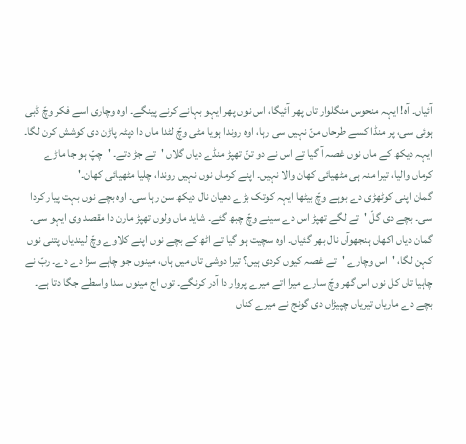آئیاں۔ آہ! ایہہ منحوس منگلوار تاں پھر آئیگا، اس نوں پھر ایہو بہانے کرنے پینگے۔ اوہ وچاری اسے فکر وچّ ڈبی ہوئی سی، پر منڈا کسے طرحاں منّ نہیں سی رہا، اوہ روندا ہویا مٹی وچّ لٹدا ماں دا دپٹہ پاڑن دی کوشش کرن لگا۔ ایہہ دیکھ کے ماں نوں غصہ آ گیا تے اس نے دو تنّ تھپڑ منڈے دیاں گلاں 'تے جڑ دتے۔ 'چپّ ہو جا ماڑے کرماں والیا، تیرا منہ ہی مٹھیائی کھان والا نہیں۔ اپنے کرماں نوں نہیں روندا، چلیا مٹھیائی کھان۔'
گمان اپنی کوٹھڑی دے بوہے وچّ بیٹھا ایہہ کوتک بڑے دھیان نال دیکھ سن رہا سی۔ اوہ بچے نوں بہت پیار کردا سی۔ بچے دی گلّ 'تے لگے تھپڑ اس دے سینے وچّ چبھ گئے۔ شاید ماں ولوں تھپڑ مارن دا مقصد وی ایہو سی۔ گمان دیاں اکھاں ہنجھوآں نال بھر گئیاں۔ اوہ سچیت ہو گیا تے اٹھ کے بچے نوں اپنے کلاوے وچّ لیندیاں پتنی نوں کہن لگا، 'اس وچارے 'تے غصہ کیوں کردی ہیں؟ تیرا دوشی تاں میں ہاں، مینوں جو چاہے سزا دے دے۔ ربّ نے چاہیا تاں کل نوں اس گھر وچّ سارے میرا اتے میرے پروار دا آدر کرنگے۔ توں اج مینوں سدا واسطے جگا دتا ہے۔ بچے دے ماریاں تیریاں چپیڑاں دی گونج نے میرے کناں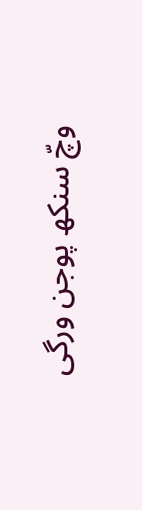وچّ سنکھ پوجن ورگی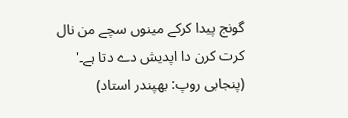گونج پیدا کرکے مینوں سچے من نال کرت کرن دا اپدیش دے دتا ہے۔'
(پنجابی روپ: بھپندر استاد)